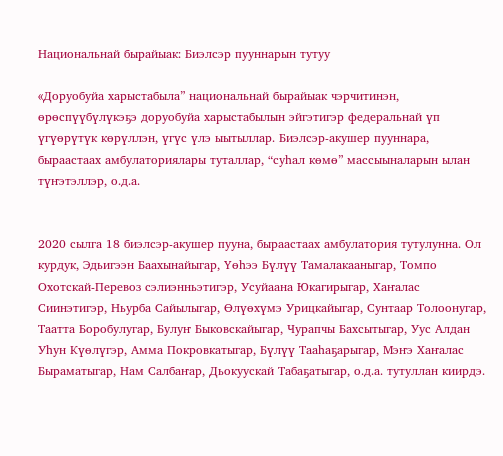Национальнай бырайыак: Биэлсэр пууннарын тутуу

«Доруобуйа харыстабыла” национальнай бырайыак чэрчитинэн, өрөспүүбүлүкэҕэ доруобуйа харыстабылын эйгэтигэр федеральнай үп үгүөрүтүк көрүллэн, үгүс үлэ ыытыллар. Биэлсэр-акушер пууннара, быраастаах амбулаториялары туталлар, “суһал көмө” массыыналарын ылан түҥэтэллэр, о.д.а.


2020 сылга 18 биэлсэр-акушер пууна, быраастаах амбулатория тутулунна. Ол курдук, Эдьигээн Баахынайыгар, Үөһээ Бүлүү Тамалакааныгар, Томпо Охотскай-Перевоз сэлиэнньэтигэр, Усуйаана Юкагирыгар, Хаҥалас Сиинэтигэр, Ньурба Сайылыгар, Өлүөхүмэ Урицкайыгар, Сунтаар Толоонугар, Таатта Боробулугар, Булуҥ Быковскайыгар, Чурапчы Бахсытыгар, Уус Алдан Уһун Күөлүгэр, Амма Покровкатыгар, Бүлүү Тааһаҕарыгар, Мэҥэ Хаҥалас Быраматыгар, Нам Салбаҥар, Дьокуускай Табаҕатыгар, о.д.а. тутуллан киирдэ.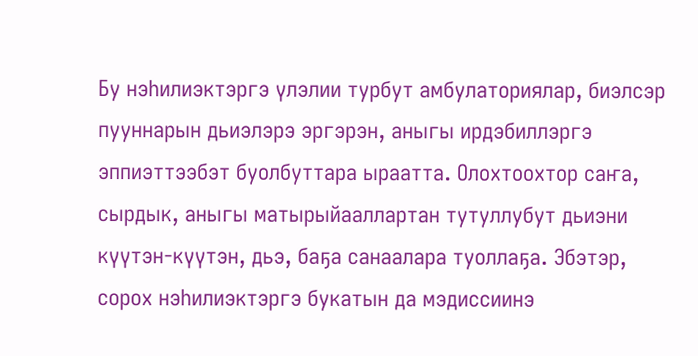Бу нэһилиэктэргэ үлэлии турбут амбулаториялар, биэлсэр пууннарын дьиэлэрэ эргэрэн, аныгы ирдэбиллэргэ эппиэттээбэт буолбуттара ыраатта. Олохтоохтор саҥа, сырдык, аныгы матырыйааллартан тутуллубут дьиэни күүтэн-күүтэн, дьэ, баҕа санаалара туоллаҕа. Эбэтэр, сорох нэһилиэктэргэ букатын да мэдиссиинэ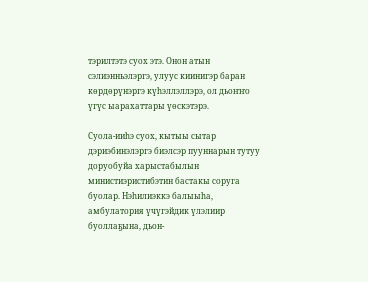тэрилтэтэ суох этэ. Онон атын сэлиэнньэлэргэ, улуус киинигэр баран көрдөрүнэргэ күһэллэллэрэ, ол дьоҥҥо үгүс ыарахаттары үөскэтэрэ.

Суола-ииһэ суох, кытыы сытар дэриэбинэлэргэ биэлсэр пууннарын тутуу доруобуйа харыстабылын министиэристибэтин бастакы соруга буолар. Нэһилиэккэ балыыһа, амбулатория үчүгэйдик үлэлиир буоллаҕына, дьон-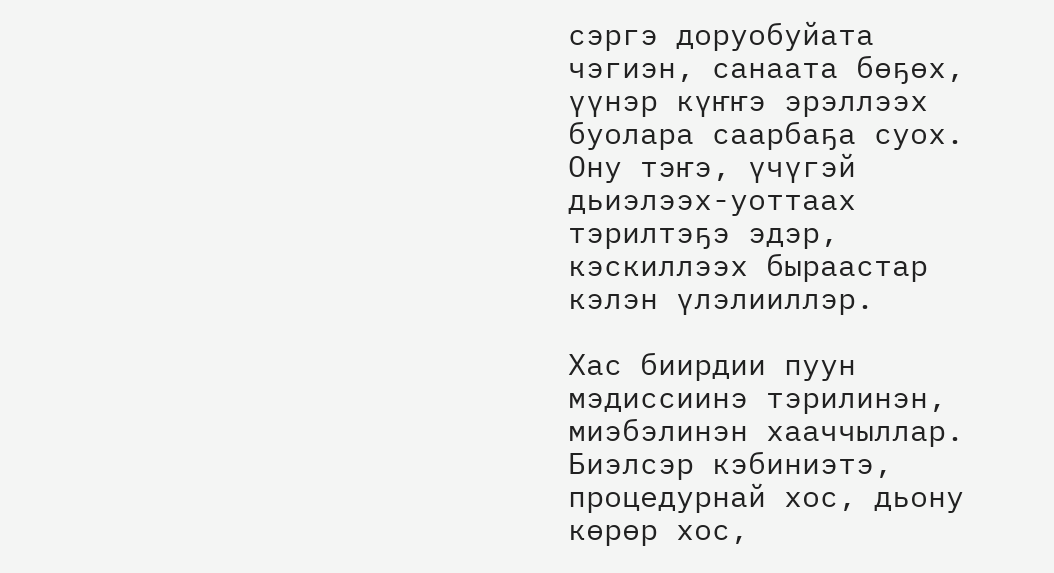сэргэ доруобуйата чэгиэн, санаата бөҕөх, үүнэр күҥҥэ эрэллээх буолара саарбаҕа суох. Ону тэҥэ, үчүгэй дьиэлээх-уоттаах тэрилтэҕэ эдэр, кэскиллээх быраастар кэлэн үлэлииллэр.

Хас биирдии пуун мэдиссиинэ тэрилинэн, миэбэлинэн хааччыллар. Биэлсэр кэбиниэтэ, процедурнай хос, дьону көрөр хос,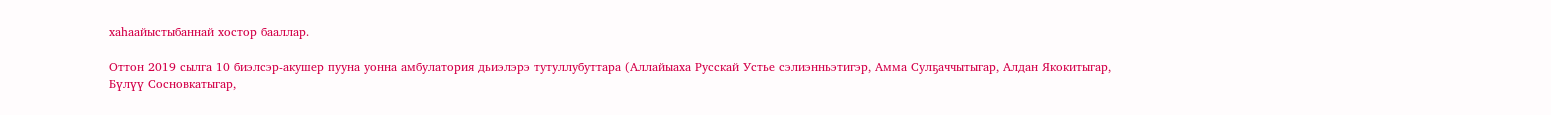хаһаайыстыбаннай хостор бааллар.

Оттон 2019 сылга 10 биэлсэр-акушер пууна уонна амбулатория дьиэлэрэ тутуллубуттара (Аллайыаха Русскай Устье сэлиэнньэтигэр, Амма Сулҕаччытыгар, Алдан Якокитыгар, Бүлүү Сосновкатыгар,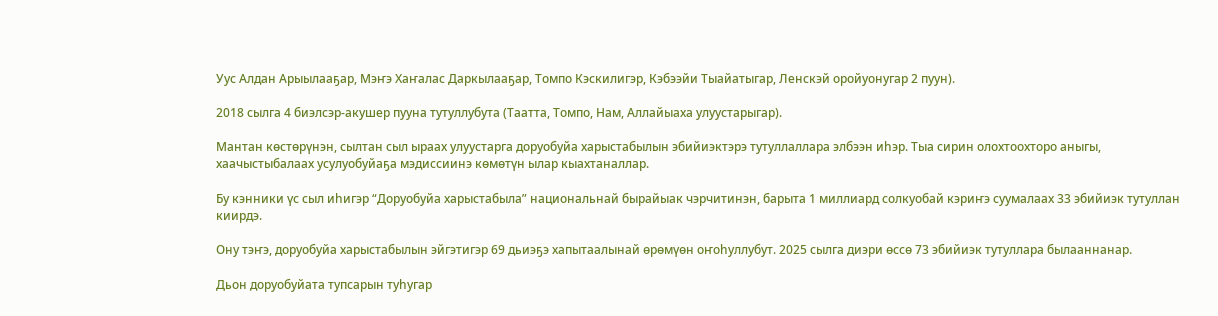Уус Алдан Арыылааҕар, Мэҥэ Хаҥалас Даркылааҕар, Томпо Кэскилигэр, Кэбээйи Тыайатыгар, Ленскэй оройуонугар 2 пуун).

2018 сылга 4 биэлсэр-акушер пууна тутуллубута (Таатта, Томпо, Нам, Аллайыаха улуустарыгар).

Мантан көстөрүнэн, сылтан сыл ыраах улуустарга доруобуйа харыстабылын эбийиэктэрэ тутуллаллара элбээн иһэр. Тыа сирин олохтоохторо аныгы, хаачыстыбалаах усулуобуйаҕа мэдиссиинэ көмөтүн ылар кыахтаналлар.

Бу кэнники үс сыл иһигэр “Доруобуйа харыстабыла” национальнай бырайыак чэрчитинэн, барыта 1 миллиард солкуобай кэриҥэ суумалаах 33 эбийиэк тутуллан киирдэ.

Ону тэҥэ, доруобуйа харыстабылын эйгэтигэр 69 дьиэҕэ хапытаалынай өрөмүөн оҥоһуллубут. 2025 сылга диэри өссө 73 эбийиэк тутуллара былааннанар.

Дьон доруобуйата тупсарын туһугар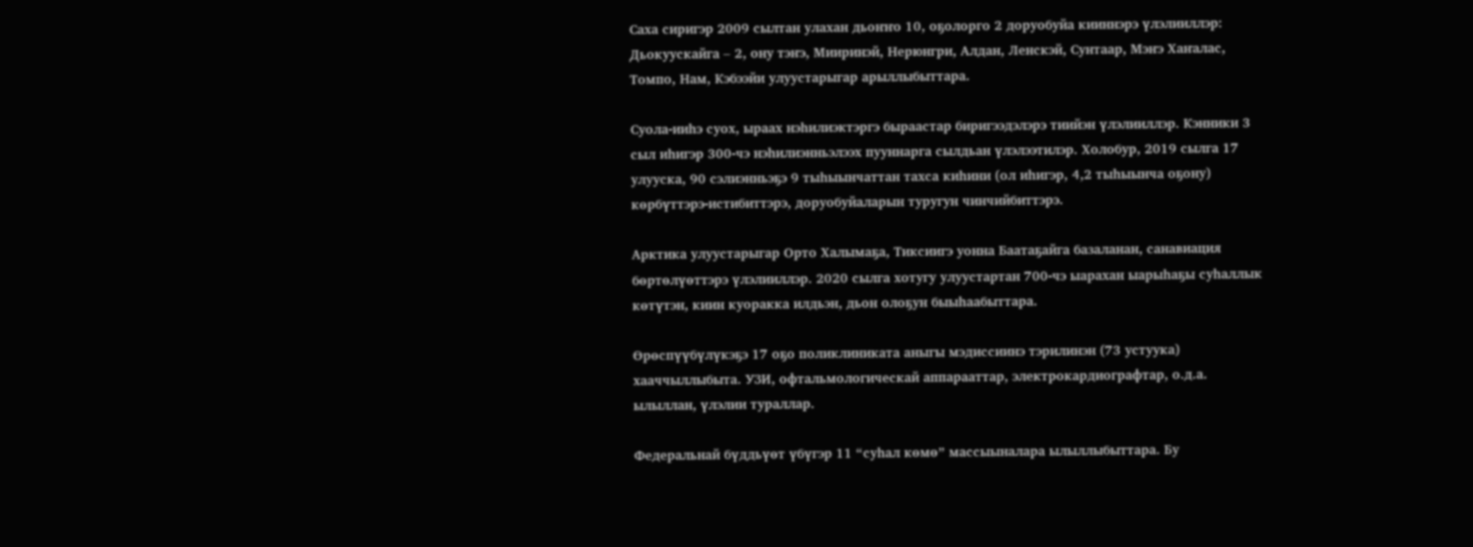Саха сиригэр 2009 сылтан улахан дьоҥҥо 10, оҕолорго 2 доруобуйа кииннэрэ үлэлииллэр: Дьокуускайга – 2, ону тэҥэ, Мииринэй, Нерюнгри, Алдан, Ленскэй, Сунтаар, Мэҥэ Хаҥалас, Томпо, Нам, Кэбээйи улуустарыгар арыллыбыттара.

Суола-ииһэ суох, ыраах нэһилиэктэргэ быраастар биригээдэлэрэ тиийэн үлэлииллэр. Кэнники 3 сыл иһигэр 300-чэ нэһилиэнньэлээх пууннарга сылдьан үлэлээтилэр. Холобур, 2019 сылга 17 улууска, 90 сэлиэнньэҕэ 9 тыһыынчаттан тахса киһини (ол иһигэр, 4,2 тыһыынча оҕону) көрбүттэрэ-истибиттэрэ, доруобуйаларын туругун чинчийбиттэрэ.

Арктика улуустарыгар Орто Халымаҕа, Тиксиигэ уонна Баатаҕайга базаланан, санавиация бөртөлүөттэрэ үлэлииллэр. 2020 сылга хотугу улуустартан 700-чэ ыарахан ыарыһаҕы суһаллык көтүтэн, киин куоракка илдьэн, дьон олоҕун быыһаабыттара.

Өрөспүүбүлүкэҕэ 17 оҕо поликлиниката аныгы мэдиссиинэ тэрилинэн (73 устуука) хааччыллыбыта. УЗИ, офтальмологическай аппарааттар, электрокардиографтар, о.д.а. ылыллан, үлэлии тураллар.

Федеральнай бүддьүөт үбүгэр 11 “суһал көмө” массыыналара ылыллыбыттара. Бу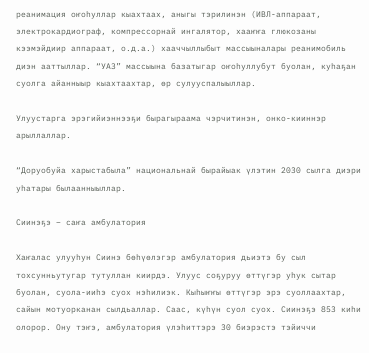реанимация оҥоһуллар кыахтаах, аныгы тэрилинэн (ИВЛ-аппараат, электрокардиограф, компрессорнай ингалятор, хааҥҥа глюкозаны кээмэйдиир аппараат, о.д.а.) хааччыллыбыт массыыналары реанимобиль диэн ааттыллар. “УАЗ” массыына базатыгар оҥоһуллубут буолан, куһаҕан суолга айанныыр кыахтаахтар, өр сулууспалыыллар.

Улуустарга эрэгийиэннээҕи бырагыраама чэрчитинэн, онко-кииннэр арыллаллар.

“Доруобуйа харыстабыла” национальнай бырайыак үлэтин 2030 сылга диэри уһатары былаанныыллар.

Сиинэҕэ – саҥа амбулатория

Хаҥалас улууһун Сиинэ бөһүөлэгэр амбулатория дьиэтэ бу сыл тохсунньутугар тутуллан киирдэ. Улуус соҕуруу өттүгэр уһук сытар буолан, суола-ииһэ суох нэһилиэк. Кыһыҥҥы өттүгэр эрэ суоллаахтар, сайын мотуорканан сылдьаллар. Саас, күһүн суол суох. Сиинэҕэ 853 киһи олорор. Ону тэҥэ, амбулатория үлэһиттэрэ 30 биэрэстэ тэйиччи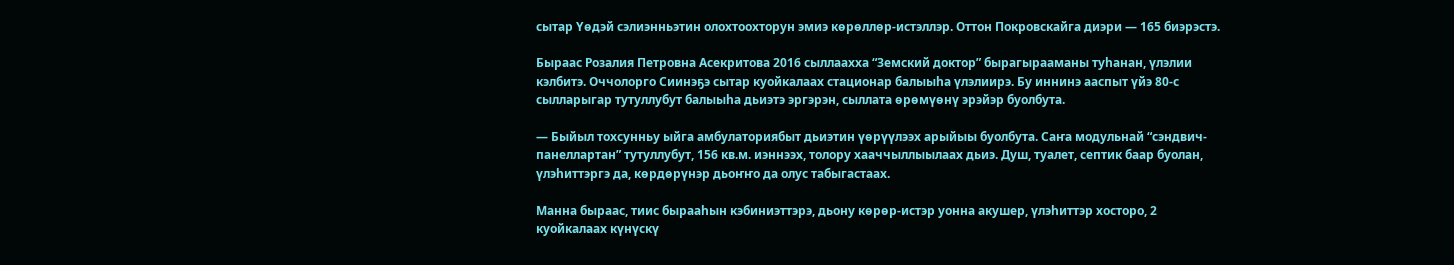сытар Үөдэй сэлиэнньэтин олохтоохторун эмиэ көрөллөр-истэллэр. Оттон Покровскайга диэри — 165 биэрэстэ.

Быраас Розалия Петровна Асекритова 2016 сыллаахха “Земский доктор” бырагырааманы туһанан, үлэлии кэлбитэ. Оччолорго Сиинэҕэ сытар куойкалаах стационар балыыһа үлэлиирэ. Бу иннинэ ааспыт үйэ 80-с сылларыгар тутуллубут балыыһа дьиэтэ эргэрэн, сыллата өрөмүөнү эрэйэр буолбута.

— Быйыл тохсунньу ыйга амбулаториябыт дьиэтин үөрүүлээх арыйыы буолбута. Саҥа модульнай “сэндвич-панеллартан” тутуллубут, 156 кв.м. иэннээх, толору хааччыллыылаах дьиэ. Душ, туалет, септик баар буолан, үлэһиттэргэ да, көрдөрүнэр дьоҥҥо да олус табыгастаах.

Манна быраас, тиис бырааһын кэбиниэттэрэ, дьону көрөр-истэр уонна акушер, үлэһиттэр хосторо, 2 куойкалаах күнүскү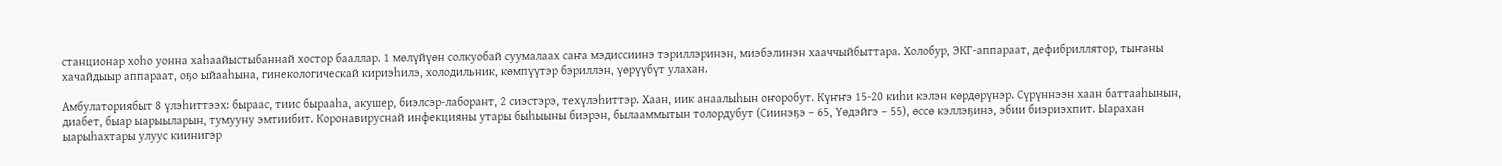станционар хоһо уонна хаһаайыстыбаннай хостор бааллар. 1 мөлүйүөн солкуобай суумалаах саҥа мэдиссиинэ тэриллэринэн, миэбэлинэн хааччыйбыттара. Холобур, ЭКГ-аппараат, дефибриллятор, тыҥаны хачайдыыр аппараат, оҕо ыйааһына, гинекологическай кириэһилэ, холодильник, көмпүүтэр бэриллэн, үөрүүбүт улахан.

Амбулаториябыт 8 үлэһиттээх: быраас, тиис бырааһа, акушер, биэлсэр-лаборант, 2 сиэстэрэ, техүлэһиттэр. Хаан, иик анаалыһын оҥоробут. Күҥҥэ 15-20 киһи кэлэн көрдөрүнэр. Сүрүннээн хаан баттааһынын, диабет, быар ыарыыларын, тумууну эмтиибит. Коронавируснай инфекцияны утары быһыыны биэрэн, былааммытын толордубут (Сиинэҕэ – 65, Үөдэйгэ – 55), өссө кэллэҕинэ, эбии биэриэхпит. Ыарахан ыарыһахтары улуус киинигэр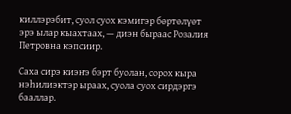киллэрэбит, суол суох кэмигэр бөртөлүөт эрэ ылар кыахтаах, — диэн быраас Розалия Петровна кэпсиир.

Саха сирэ киэҥэ бэрт буолан, сорох кыра нэһилиэктэр ыраах, суола суох сирдэргэ бааллар.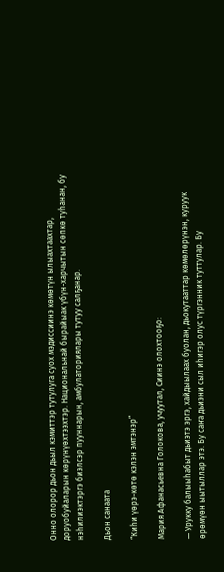Онно олорор дьон дьыл кэмиттэр тутулуга суох мэдиссиинэ көмөтүн ылыахтаахтар, доруобуйаларын көрүнүөхтээхтэр. Национальнай бырайыак үбүн-харчытын сөпкө туһанан, бу нэһилиэктэргэ биэлсэр пууннарын, амбулаториялары тутуу салҕанар.

Дьон санаата

“Киһи үөрэ-көтө кэлэн эмтэнэр”

Мария Афанасьевна Голокова, учуутал, Сиинэ олохтооҕо:

— Урукку балыыһабыт дьиэтэ эргэ, хайдыылаах буолан, дьокутааттар көмөлөрүнэн, куруук өрөмүөн ыытыллар этэ. Бу саҥа дьиэни сыл иһигэр олус түргэнник туттулар. Бу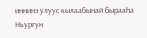иннинэ улуус кылаабынай бырааһа Ньургун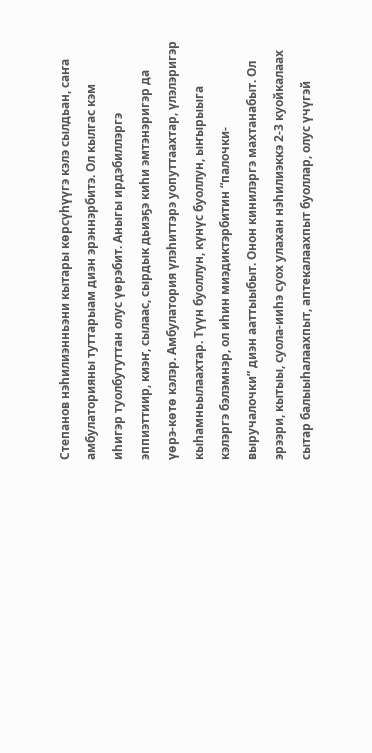Степанов нэһилиэнньэни кытары көрсүһүүгэ кэлэ сылдьан, саҥа амбулаторияны туттарыам диэн эрэннэрбитэ. Ол кылгас кэм иһигэр туолбутуттан олус үөрэбит. Аныгы ирдэбиллэргэ эппиэттиир, киэҥ, сылаас, сырдык дьиэҕэ киһи эмтэнэригэр да үөрэ-көтө кэлэр. Амбулатория үлэһиттэрэ уопуттаахтар, үлэлэригэр кыһамньылаахтар. Түүн буоллун, күнүс буоллун, ыҥырыыга кэлэргэ бэлэмнэр, ол иһин миэдиктэрбитин “палочки-выручалочки” диэн ааттыыбыт. Онон кинилэргэ махтанабыт. Ол эрээри, кытыы, суола-ииһэ суох улахан нэһилиэккэ 2-3 куойкалаах сытар балыыһалаахпыт, аптекалаахпыт буоллар, олус үчүгэй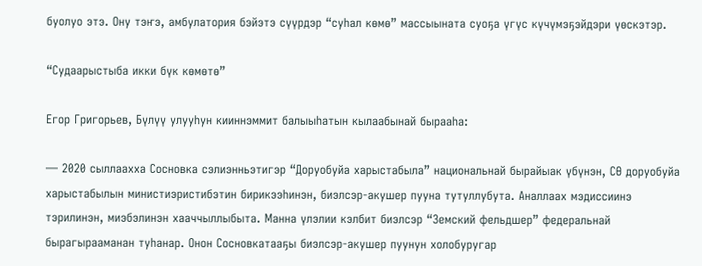буолуо этэ. Ону тэҥэ, амбулатория бэйэтэ сүүрдэр “суһал көмө” массыыната суоҕа үгүс күчүмэҕэйдэри үөскэтэр.

“Судаарыстыба икки бүк көмөтө”

Егор Григорьев, Бүлүү улууһун кииннэммит балыыһатын кылаабынай бырааһа:

— 2020 сыллаахха Сосновка сэлиэнньэтигэр “Доруобуйа харыстабыла” национальнай бырайыак үбүнэн, СӨ доруобуйа харыстабылын министиэристибэтин бирикээһинэн, биэлсэр-акушер пууна тутуллубута. Аналлаах мэдиссиинэ тэрилинэн, миэбэлинэн хааччыллыбыта. Манна үлэлии кэлбит биэлсэр “Земский фельдшер” федеральнай бырагырааманан туһанар. Онон Сосновкатааҕы биэлсэр-акушер пуунун холобуругар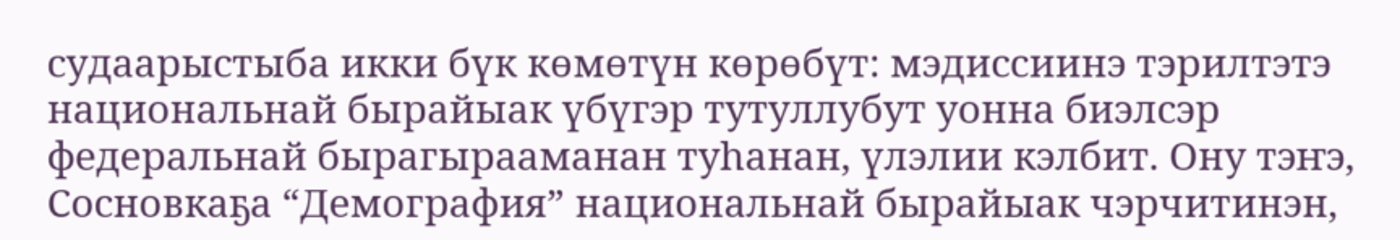судаарыстыба икки бүк көмөтүн көрөбүт: мэдиссиинэ тэрилтэтэ национальнай бырайыак үбүгэр тутуллубут уонна биэлсэр федеральнай бырагырааманан туһанан, үлэлии кэлбит. Ону тэҥэ, Сосновкаҕа “Демография” национальнай бырайыак чэрчитинэн,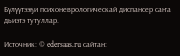Бүлүүтээҕи психоневрологическай диспансер саҥа дьиэтэ тутуллар.

Источник: © edersaas.ru сайтан: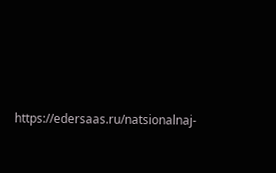https://edersaas.ru/natsionalnaj-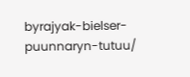byrajyak-bielser-puunnaryn-tutuu/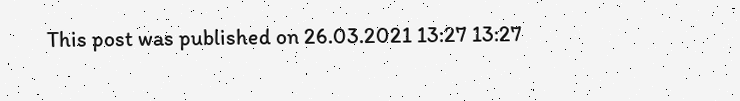This post was published on 26.03.2021 13:27 13:27